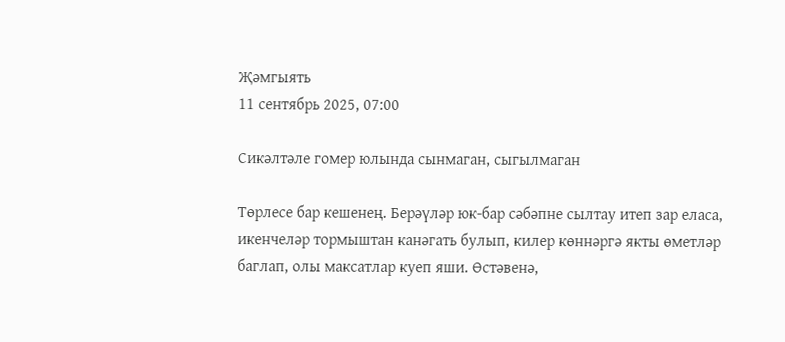Җәмгыять
11 сентябрь 2025, 07:00

Сикәлтәле гомер юлында сынмаган, сыгылмаган

Төрлесе бар кешенең. Берәүләр юк-бар сәбәпне сылтау итеп зар еласа, икенчеләр тормыштан канәгать булып, килер көннәргә якты өметләр баглап, олы максатлар куеп яши. Өстәвенә,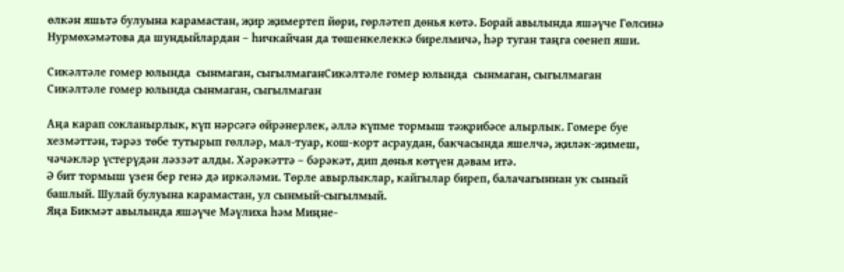өлкән яшьтә булуына карамастан, җир җимертеп йөри, гөрләтеп дөнья көтә. Борай авылында яшәүче Гөлсинә Нурмөхәмәтова да шундыйлардан – һичкайчан да төшенкелеккә бирелмичә, һәр туган таңга сөенеп яши.

Сикәлтәле гомер юлында  сынмаган, сыгылмаганСикәлтәле гомер юлында  сынмаган, сыгылмаган
Сикәлтәле гомер юлында сынмаган, сыгылмаган

Аңа карап сокланырлык, күп нәрсәгә өйрәнерлек, әллә күпме тормыш тәҗрибәсе алырлык. Гомере буе хезмәттән, тәрәз төбе тутырып гөлләр, мал-туар, кош-корт асраудан, бакчасында яшелчә, җиләк-җимеш, чәчәкләр үстерүдән ләззәт алды. Хәрәкәттә – бәрәкәт, дип дөнья көтүен дәвам итә.
Ә бит тормыш үзен бер генә дә иркәләми. Төрле авырлыклар, кайгылар биреп, балачагыннан ук сыный башлый. Шулай булуына карамастан, ул сынмый-сыгылмый.
Яңа Бикмәт авылында яшәүче Мәүлиха һәм Миңне-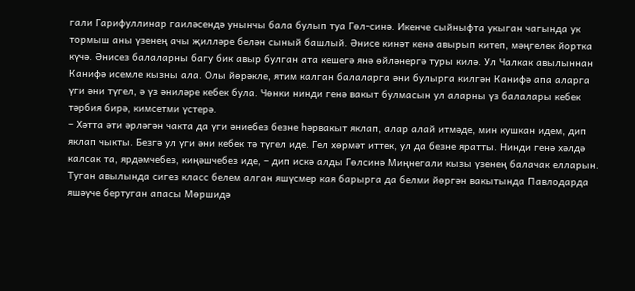гали Гарифуллинар гаиләсендә унынчы бала булып туа Гөл-синә. Икенче сыйныфта укыган чагында ук тормыш аны үзенең ачы җилләре белән сыный башлый. Әнисе кинәт кенә авырып китеп, мәңгелек йортка күчә. Әнисез балаларны багу бик авыр булган ата кешегә янә өйләнергә туры килә. Ул Чалкак авылыннан Канифә исемле кызны ала. Олы йөрәкле, ятим калган балаларга әни булырга килгән Канифә апа аларга үги әни түгел, ә үз әниләре кебек була. Чөнки нинди генә вакыт булмасын ул аларны үз балалары кебек тәрбия бирә, кимсетми үстерә.
– Хәтта әти әрләгән чакта да үги әниебез безне һәрвакыт яклап, алар алай итмәде, мин кушкан идем, дип яклап чыкты. Безгә ул үги әни кебек тә түгел иде. Гел хөрмәт иттек, ул да безне яратты. Нинди генә хәлдә калсак та, ярдәмчебез, киңәшчебез иде, – дип искә алды Гөлсинә Миңнегали кызы үзенең балачак елларын.
Туган авылында сигез класс белем алган яшүсмер кая барырга да белми йөргән вакытында Павлодарда яшәүче бертуган апасы Мөршидә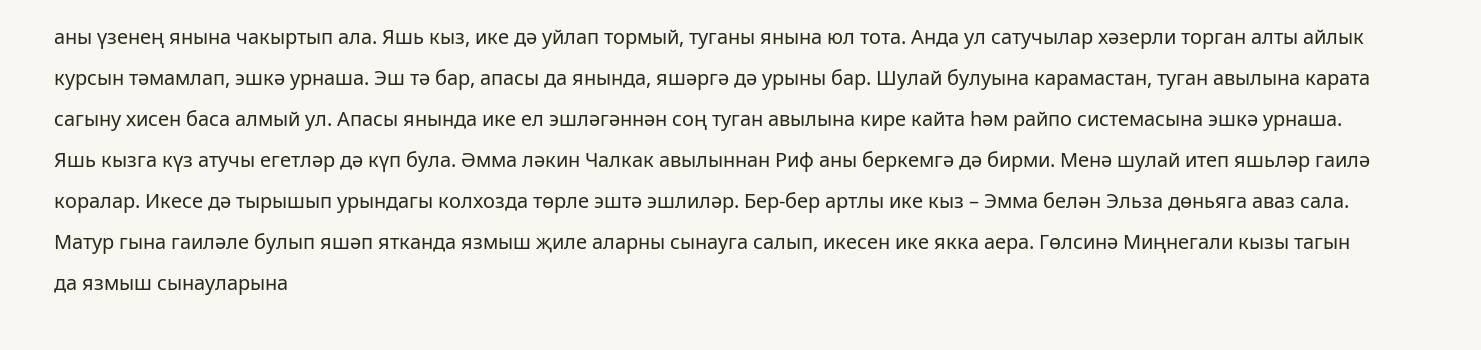аны үзенең янына чакыртып ала. Яшь кыз, ике дә уйлап тормый, туганы янына юл тота. Анда ул сатучылар хәзерли торган алты айлык курсын тәмамлап, эшкә урнаша. Эш тә бар, апасы да янында, яшәргә дә урыны бар. Шулай булуына карамастан, туган авылына карата сагыну хисен баса алмый ул. Апасы янында ике ел эшләгәннән соң туган авылына кире кайта һәм райпо системасына эшкә урнаша. Яшь кызга күз атучы егетләр дә күп була. Әмма ләкин Чалкак авылыннан Риф аны беркемгә дә бирми. Менә шулай итеп яшьләр гаилә коралар. Икесе дә тырышып урындагы колхозда төрле эштә эшлиләр. Бер-бер артлы ике кыз – Эмма белән Эльза дөньяга аваз сала. Матур гына гаиләле булып яшәп ятканда язмыш җиле аларны сынауга салып, икесен ике якка аера. Гөлсинә Миңнегали кызы тагын да язмыш сынауларына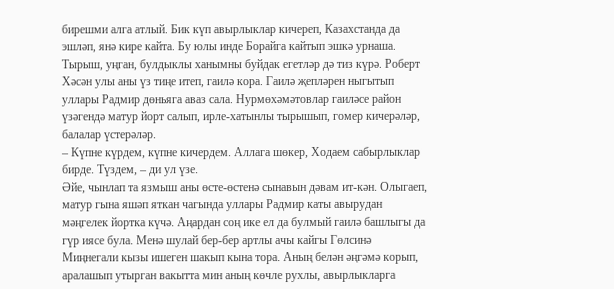бирешми алга атлый. Бик күп авырлыклар кичереп, Казахстанда да эшләп, янә кире кайта. Бу юлы инде Борайга кайтып эшкә урнаша. Тырыш, уңган, булдыклы ханымны буйдак егетләр дә тиз күрә. Роберт Хәсән улы аны үз тиңе итеп, гаилә кора. Гаилә җепләрен ныгытып уллары Радмир дөньяга аваз сала. Нурмөхәмәтовлар гаиләсе район үзәгендә матур йорт салып, ирле-хатынлы тырышып, гомер кичерәләр, балалар үстерәләр.
– Күпне күрдем, күпне кичердем. Аллага шөкер, Ходаем сабырлыклар бирде. Түздем, – ди ул үзе.
Әйе, чынлап та язмыш аны өсте-өстенә сынавын дәвам ит-кән. Олыгаеп, матур гына яшәп яткан чагында уллары Радмир каты авырудан мәңгелек йортка күчә. Аңардан соң ике ел да булмый гаилә башлыгы да гүр иясе була. Менә шулай бер-бер артлы ачы кайгы Гөлсинә Миңнегали кызы ишеген шакып кына тора. Аның белән әңгәмә корып, аралашып утырган вакытта мин аның көчле рухлы, авырлыкларга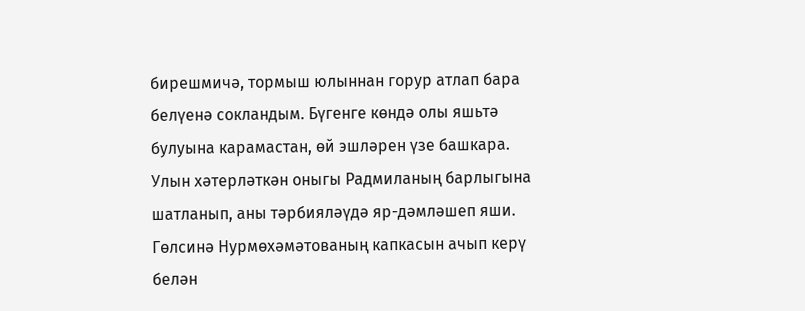бирешмичә, тормыш юлыннан горур атлап бара белүенә сокландым. Бүгенге көндә олы яшьтә булуына карамастан, өй эшләрен үзе башкара. Улын хәтерләткән оныгы Радмиланың барлыгына шатланып, аны тәрбияләүдә яр-дәмләшеп яши.
Гөлсинә Нурмөхәмәтованың капкасын ачып керү белән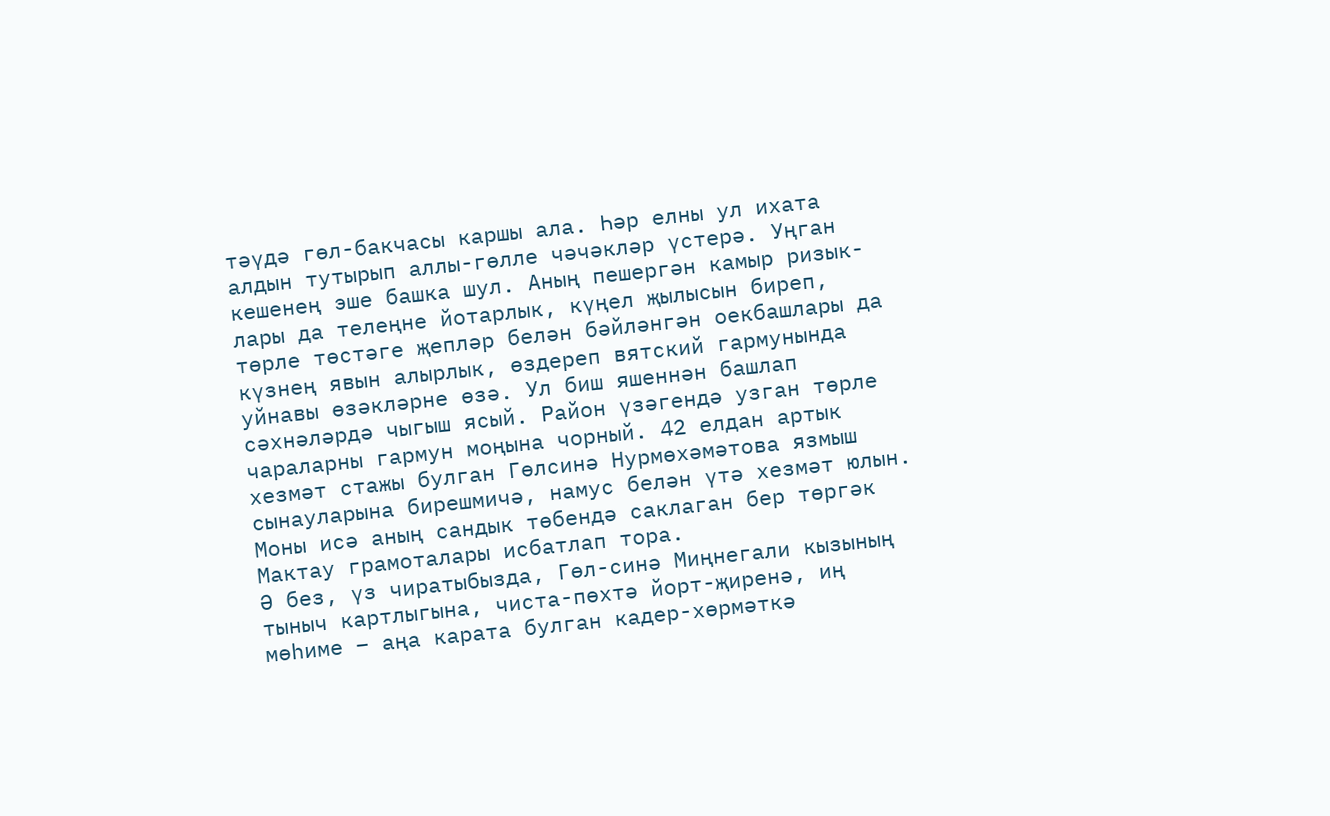тәүдә гөл-бакчасы каршы ала. Һәр елны ул ихата алдын тутырып аллы-гөлле чәчәкләр үстерә. Уңган кешенең эше башка шул. Аның пешергән камыр ризык-лары да телеңне йотарлык, күңел җылысын биреп, төрле төстәге җепләр белән бәйләнгән оекбашлары да күзнең явын алырлык, өздереп вятский гармунында уйнавы өзәкләрне өзә. Ул биш яшеннән башлап сәхнәләрдә чыгыш ясый. Район үзәгендә узган төрле чараларны гармун моңына чорный. 42 елдан артык хезмәт стажы булган Гөлсинә Нурмөхәмәтова язмыш сынауларына бирешмичә, намус белән үтә хезмәт юлын. Моны исә аның сандык төбендә саклаган бер төргәк Мактау грамоталары исбатлап тора.
Ә без, үз чиратыбызда, Гөл-синә Миңнегали кызының тыныч картлыгына, чиста-пөхтә йорт-җиренә, иң мөһиме – аңа карата булган кадер-хөрмәткә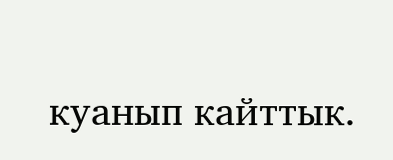куанып кайттык.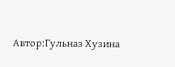Автор:Гульназ Хузина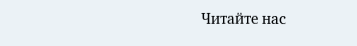Читайте нас